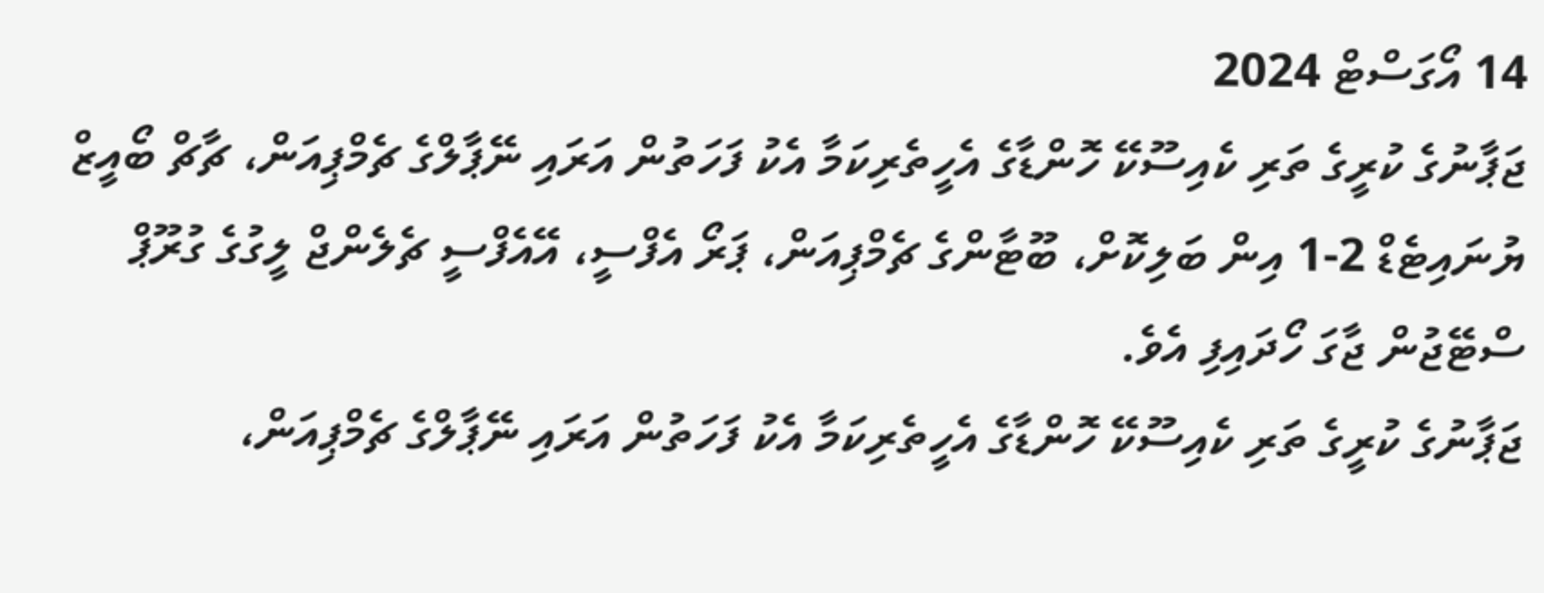14 އޯގަސްޓް 2024
ޖަޕާނުގެ ކުރީގެ ތަރި ކެއިސޫކޭ ހޮންޑާގެ އެހީތެރިކަމާ އެކު ފަހަތުން އަރައި ނޭޕާލްގެ ޗެމްޕިއަން، ޗާޗް ބޯއީޒް ޔުނައިޓެޑް 2-1 އިން ބަލިކޮށް، ބޫޓާންގެ ޗެމްޕިއަން، ޕަރޯ އެފްސީ، އޭއެފްސީ ޗެލެންޖް ލީގުގެ ގުރޫޕް ސްޓޭޖުން ޖާގަ ހޯދައިފި އެވެ.
ޖަޕާނުގެ ކުރީގެ ތަރި ކެއިސޫކޭ ހޮންޑާގެ އެހީތެރިކަމާ އެކު ފަހަތުން އަރައި ނޭޕާލްގެ ޗެމްޕިއަން،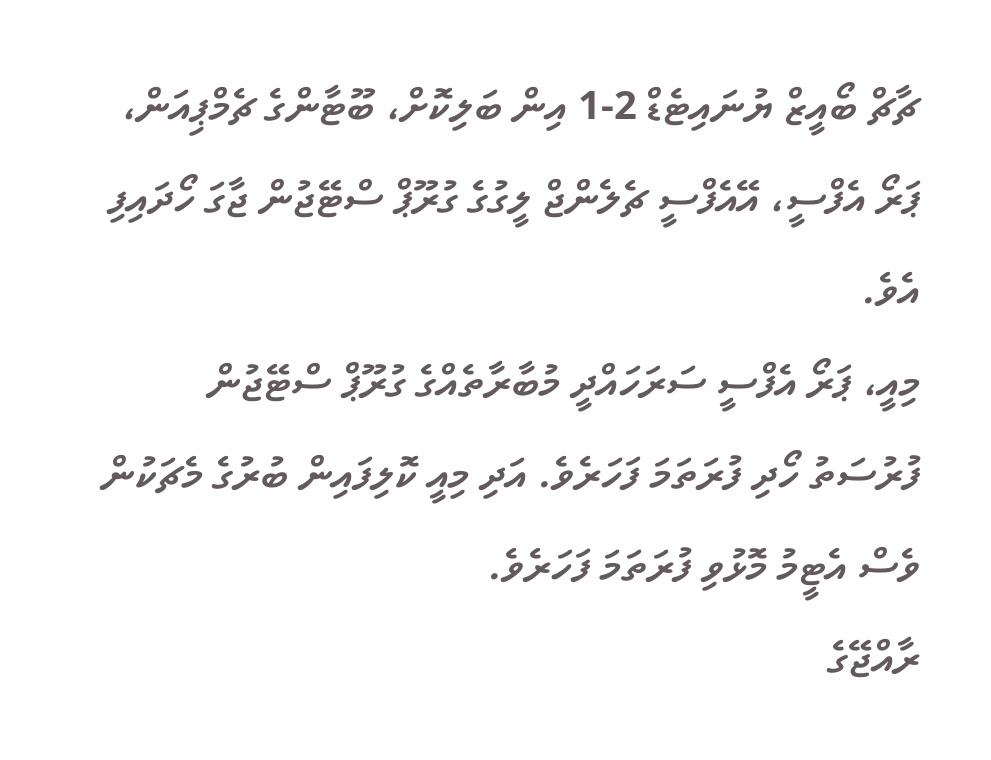ޗާޗް ބޯއީޒް ޔުނައިޓެޑް 2-1 އިން ބަލިކޮށް، ބޫޓާންގެ ޗެމްޕިއަން، ޕަރޯ އެފްސީ، އޭއެފްސީ ޗެލެންޖް ލީގުގެ ގުރޫޕް ސްޓޭޖުން ޖާގަ ހޯދައިފި އެވެ.
މިއީ، ޕަރޯ އެފްސީ ސަރަހައްދީ މުބާރާތެއްގެ ގުރޫޕް ސްޓޭޖުން ފުރުސަތު ހޯދި ފުރަތަމަ ފަހަރެވެ. އަދި މިއީ ކޮލިފައިން ބުރުގެ މެޗަކުން ވެސް އެޓީމު މޮޅުވި ފުރަތަމަ ފަހަރެވެ.
ރާއްޖޭގެ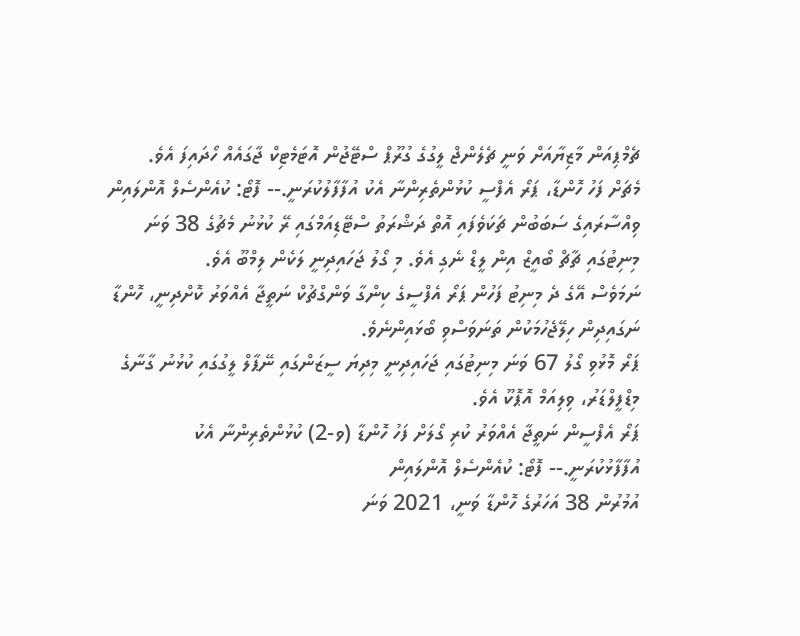ޗެމްޕިއަން މާޒިޔާއަށް ވަނީ ޗެލެންޖް ލީގުގެ ގުރޫޕް ސްޓޭޖުން އޮޓަމެޓިކް ޖާގައެއް ހޯދައިފަ އެވެ.
މެޗަށް ފަހު ހޮންޑާ، ޕަރޯ އެފްސީ ކުޅުންތެރިންނާ އެކު އުފާފާލުކުރަނީ.-- ފޮޓޯ: ކުއެންސެލް އޮންލައިން
ވިއްސާރައިގެ ސަބަބުން ޗަކަވެފައި އޮތް ދަޝްރަތު ސްޓޭޑިއަމްގައި ރޭ ކުޅުނު މެޗުގެ 38 ވަނަ މިނިޓުގައި ޗާޗް ބޯއީޒް އިން ލީޑް ނެގި އެވެ. މި ގޯލު ޖަހައިދިނީ ލަކެން ލިމްބޫ އެވެ.
ނަމަވެސް އޭގެ ދެ މިނިޓު ފަހުން ޕަރޯ އެފްސީގެ ކިންގާ ވަންގްޗުކް ނަތީޖާ އެއްވަރު ކޮށްދިނީ، ހޮންޑާ ނަގައިދިން ހިލޭޖެހުމަކުން ތަނަވަސްވި ބޯޅައިންނެވެ.
ޕަރޯ މޮޅުވި ގޯލު 67 ވަނަ މިނިޓުގައި ޖަހައިދިނީ މިދިޔަ ސީޒަންގައި ނޭޕާލް ލީގުގައި ކުޅުނު ގާނާގެ މިޑްފީލްޑަރު، ވިލިއަމް އޮޕޮކޫ އެވެ.
ޕަރޯ އެފްސީން ނަތީޖާ އެއްވަރު ކުރި ގޯލަށް ފަހު ހޮންޑާ (ވ-2) ކުޅުންތެރިންނާ އެކު އުފާފާޅުކުރަނީ.-- ފޮޓޯ: ކުއެންސެލް އޮންލައިން
އުމުރުން 38 އަހަރުގެ ހޮންޑާ ވަނީ، 2021 ވަނަ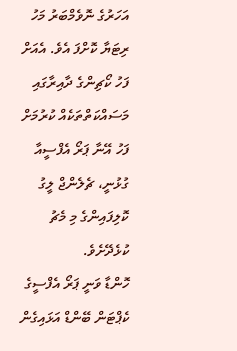އަހަރުގެ ނޮވެމްބަރު މަހު ރިޓަޔާ ކޮށްފަ އެވެ. އެއަށް ފަހު ކޯޗިންގެ ދާއިރާގައި މަސައްކަތްތަކެއް ކުރުމަށް ފަހު އޭނާ ޕަރޯ އެފްސީއާ ގުޅުނީ، ޗެލެންޖް ލީގު ކޮލިފައިންގެ މި މެޗު ކުޅެދޭށެވެ.
ހޮންޑާ ވަނީ ޕަރޯ އެފްސީގެ ކެޕްޓަން ބޭންޑް އަޅައިގެން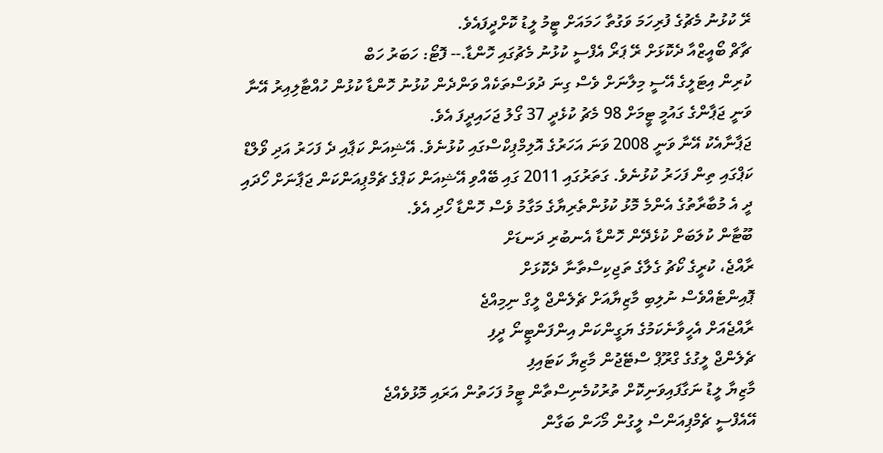ރޭ ކުޅުނު މެޗުގެ ފުރިހަމަ ވަގުތާ ހަމައަށް ޓީމު ލީޑު ކޮށްދީފައެވެ.
ޗާޗް ބޯއީޒްއާ ދެކޮޅަށް ރޭ ޕަރޯ އެފްސީ ކުޅުނު މެޗުގައި ހޮންޑާ.-- ފޮޓޯ: ހަބަރު ހަބް
ކުރިން އިޓަލީގެ އޭސީ މިލާނަށް ވެސް ގިނަ ދުވަސްތަކެއް ވަންދެން ކުޅުނު ހޮންޑާ ކުޅުން ހުއްޓާލިއިރު އޭނާ ވަނީ ޖަޕާންގެ ގައުމީ ޓީމަށް 98 މެޗު ކުޅެދީ 37 ގޯލު ޖަހައިދީފަ އެވެ.
ޖަޕާނާއެކު އޭނާ ވަނީ 2008 ވަނަ އަހަރުގެ އޮލިމްޕިކްސްގައި ކުޅުނެވެ. އޭޝިއަން ކަޕާއި ދެ ފަހަރު އަދި ވޯލްޑް ކަޕްގައި ތިން ފަހަރު ކުޅުނެވެ. ގަތަރުގައި 2011 ގައި ބޭއްވި އޭޝިއަން ކަޕްގެ ޗެމްޕިއަންކަން ޖަޕާނަށް ހޯދައި ދީ އެ މުބާރާތުގެ އެންމެ މޮޅު ކުޅުންތެރިޔާގެ މަގާމު ވެސް ހޮންޑާ ހޯދި އެވެ.
ބޫޓާން ކުލަބަށް ކުޅެދޭން ހޮންޑާ އެނބުރި ދަނޑަށް
ރާއްޖެ، ކުރީގެ ކޯޗު ގެލާގެ ތަޖިކިސްތާނާ ދެކޮޅަށް
ޕޮއިންޓެއްވެސް ނުލިބި މާޒިޔާއަށް ޗެލެންޖް ލީގް ނިމިއްޖެ
ރާއްޖެއަށް އެހީވާނެކަމުގެ ޔަގީންކަން އިންފަންޓީނޯ ދީފި
ޗެލެންޖް ލީގުގެ ގްރޫޕް ސްޓޭޖުން މާޒިޔާ ކަޓައިފި
މާޒިޔާ ލީޑު ނަގާފައިވަނިކޮށް ތުރުކުމެނިސްތާން ޓީމު ފަހަތުން އަރައި މޮޅުވެއްޖެ
އޭއެފްސީ ޗެމްޕިއަންސް ލީގުން މޯހަން ބަގާން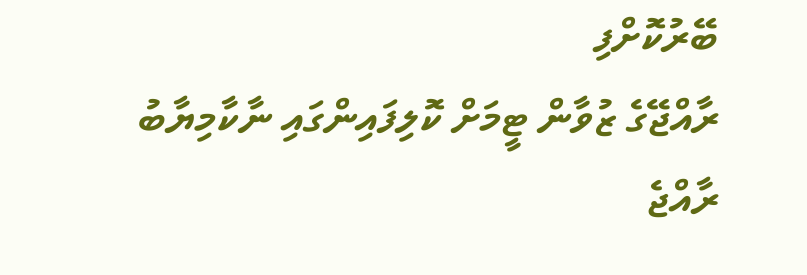ބޭރުކޮށްފި
ރާއްޖޭގެ ޒުވާން ޓީމަށް ކޮލިފައިންގައި ނާކާމިޔާބު
ރާއްޖެ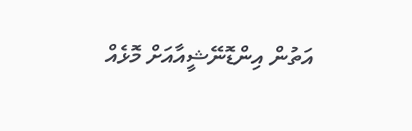އަތުން އިންޑޮނޭޝީއާއަށް މޮޅެއް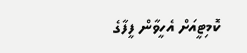ކޮމިޓީއަށް އެހީވާން ފީފާގެ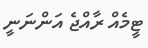ޓީމެއް ރާއްޖެ އަންނަނީ